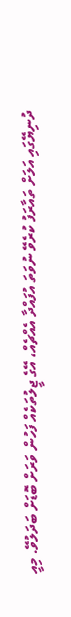ދުނިޔޭގައި އަލަށް ތައާރަފު ކުރެވޭ ނުވަތަ އުފައްދާ އެއްޗެއް، އޭގެ ޖީލުތަކެއް ފަހުން ވަރަށް ބޮޑަށް ބަދަލުވޭ. މިއީ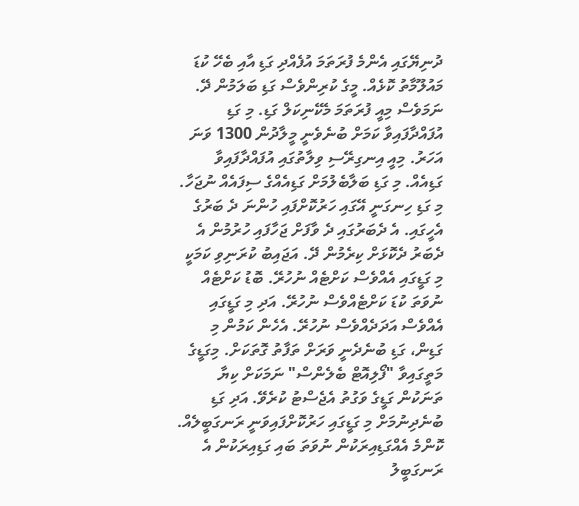ދުނިޔޭގައި އެންމެ ފުރަތަމަ އުފެއްދި ގަޑި އާއި ބެހޭ ކުޑަ މައުލޫމާތު ކޮޅެއް. މީގެ ކުރިންވެސް ގަޑި ބަލަމުން ދޭ. ނަމަވެސް މިއީ ފުރަތަމަ މެކޭނިކަލް ގަޑި. މި ގަޑި އުފައްދާފައިވާ ކަމަށް ބުނެވެނީ މީލާދުން 1300 ވަނަ އަހަރު. މިއީ އިނގިރޭސި ވިލާތުގައި އުފައްދާފައިވާ ގަޑިއެއް. މި ގަޑި ބަލާބެލުމަށް ގަޑިއެއްގެ ސިފައެއް ނުޖަހާ. މި ގަޑި ހިނގަނީ އޭގައި ހަރުކޮށްފައި ހުންނަ ދެ ބަރުގެ އެހީގައި. އެ ދެބަރުގައި ދެ ވާފަށް ޖަހާފައި ހުރުމުން އެ ދެބަރު ދެކޮޅަށް ކިރެމުން ދޭ. އަޖައިބު ކުރަނިވި ކަމަކީ މި ގަޑީގައި އެއްވެސް ކަށްޓެއް ނުހުރޭ. ބޮޑު ކަށްޓެއް ނުވަތަ ކުޑަ ކަށްޓެއްވެސް ނުހުރޭ. އަދި މި ގަޑީގައި އެއްވެސް އަދަދެއްވެސް ނުހުރޭ. އެހެން ކަމުން މި ގަޑިން، ގަޑި ބުނެދެނީ ވަރަށް ތަފާތު ގޮތަކަށް. މިގަޑީގެ މަތީގައިވާ "ފޯލިއޮޓް ބެލެންސް" ނަމަކަށް ކިޔާ ތަނަކުން ގަޑީގެ ވަގުތު އެޖެސްޓު ކުރެވޭ. އަދި ގަޑި ބުނެދިނުމަށް މި ގަޑީގައި ހަރުކޮށްފައިވަނީ ރަނގަބީލެއް. ކޮންމެ އެއްގަޑިއިރަކުން ނުވަތަ ބައި ގަޑިއިރަކުން އެ ރަނގަބީލު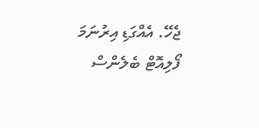ޖެހޭ. އެއްގަޑި އިރުނަމަ ފޯލިއޮޓް ބެލެންސް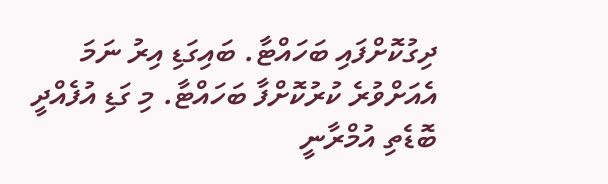ދިގުކޮށްފައި ބަހައްޓާ. ބައިގަޑި އިރު ނަމަ އެއަށްވުރެ ކުރުކޮށްފާ ބަހައްޓާ. މި ގަޑި އުފެއްދީ ބޮޑެތި އުމްރާނީ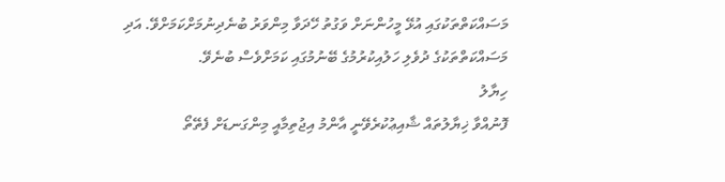މަސައްކަތްތަކުގައި އުޅޭ މީހުންނަށް ވަގުތު ހޭދަވާ މިންވަރު ބުނެދިނުމަށްކަމަށްވޭ. އަދި މަސައްކަތްތަކުގެ ދުވެލި ހަލުއިކުރުމުގެ ބޭނުމުގައި ކަމަށްވެސް ބުނެވޭ.
ހިޔާލު
ފޮނުއްވާ ޚިޔާލުތައް ޝާއިޢުކުރެވޭނީ އާންމު އިޖުތިމާއީ މިންގަނޑަށް ފެތޭތޯ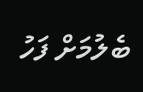ބެލުމަށް ފަހު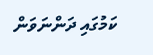ކަމުގައި ދަންނަވަން